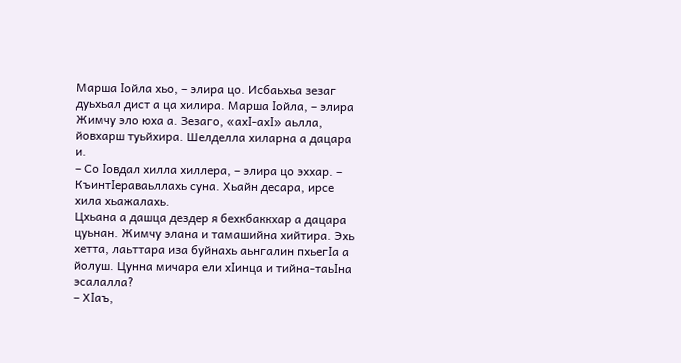Марша ӏойла хьо, – элира цо. Исбаьхьа зезаг дуьхьал дист а ца хилира. Марша ӏойла, – элира Жимчу эло юха а. Зезаго, «ахӏ-ахӏ» аьлла, йовхарш туьйхира. Шелделла хиларна а дацара и.
– Со ӏовдал хилла хиллера, – элира цо эххар. – Къинтӏераваьллахь суна. Хьайн десара, ирсе хила хьажалахь.
Цхьана а дашца дездер я бехкбаккхар а дацара цуьнан. Жимчу элана и тамашийна хийтира. Эхь хетта, лаьттара иза буйнахь аьнгалин пхьегӏа а йолуш. Цунна мичара ели хӏинца и тийна-таьӏна эсалалла?
– Хӏаъ,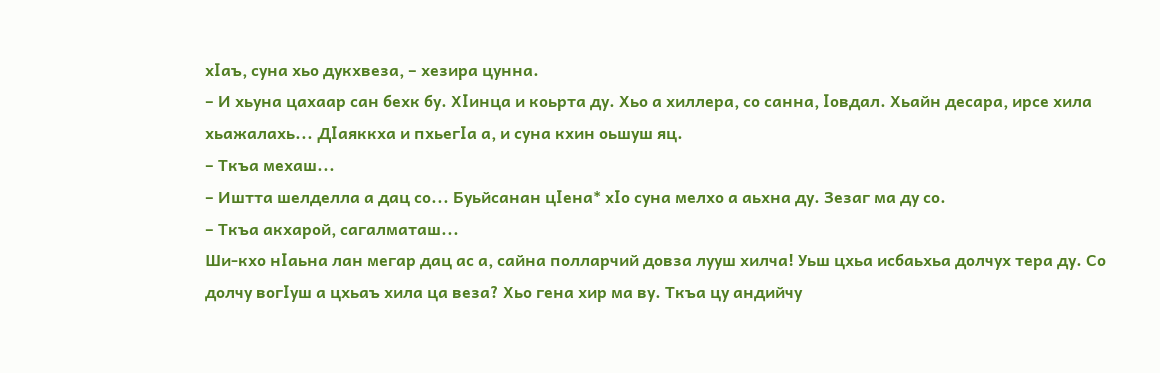хӏаъ, суна хьо дукхвеза, – хезира цунна.
– И хьуна цахаар сан бехк бу. Хӏинца и коьрта ду. Хьо а хиллера, со санна, ӏовдал. Хьайн десара, ирсе хила хьажалахь... Дӏаяккха и пхьегӏа а, и суна кхин оьшуш яц.
– Ткъа мехаш...
– Иштта шелделла а дац со... Буьйсанан цӏена* хӏо суна мелхо а аьхна ду. Зезаг ма ду со.
– Ткъа акхарой, сагалматаш...
Ши-кхо нӏаьна лан мегар дац ас а, сайна полларчий довза лууш хилча! Уьш цхьа исбаьхьа долчух тера ду. Со долчу вогӏуш а цхьаъ хила ца веза? Хьо гена хир ма ву. Ткъа цу андийчу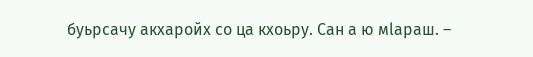буьрсачу акхаройх со ца кхоьру. Сан а ю мӏараш. –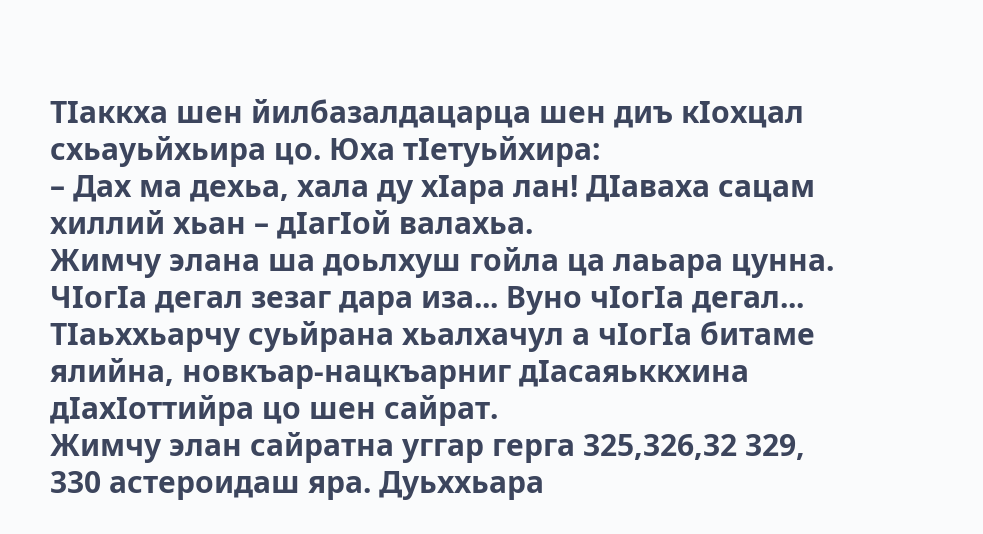Тӏаккха шен йилбазалдацарца шен диъ кӏохцал схьауьйхьира цо. Юха тӏетуьйхира:
– Дах ма дехьа, хала ду хӏара лан! Дӏаваха сацам хиллий хьан – дӏагӏой валахьа.
Жимчу элана ша доьлхуш гойла ца лаьара цунна. Чӏогӏа дегал зезаг дара иза... Вуно чӏогӏа дегал...
Тӏаьххьарчу суьйрана хьалхачул а чӏогӏа битаме ялийна, новкъар-нацкъарниг дӏасаяьккхина дӏахӏоттийра цо шен сайрат.
Жимчу элан сайратна уггар герга 325,326,32 329, 330 астероидаш яра. Дуьххьара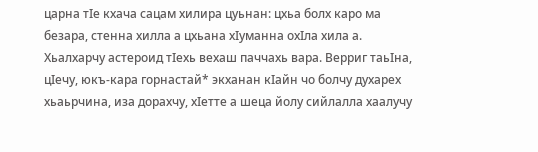царна тӏе кхача сацам хилира цуьнан: цхьа болх каро ма безара, стенна хилла а цхьана хӏуманна охӏла хила а. Хьалхарчу астероид тӏехь вехаш паччахь вара. Верриг таьӏна, цӏечу, юкъ-кара горнастай* экханан кӏайн чо болчу духарех хьаьрчина, иза дорахчу, хӏетте а шеца йолу сийлалла хаалучу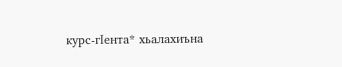курс-гӏента* хьалахиъна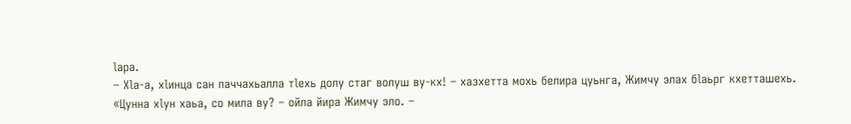ӏара.
– Хӏа-а, хӏинца сан паччахьалла тӏехь долу стаг волуш ву-кх! – хазхетта мохь белира цуьнга, Жимчу элах бӏаьрг кхетташехь.
«Цунна хӏун хаьа, со мила ву? – ойла йира Жимчу эло. –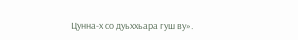Цунна-х со дуьххьара гуш ву».